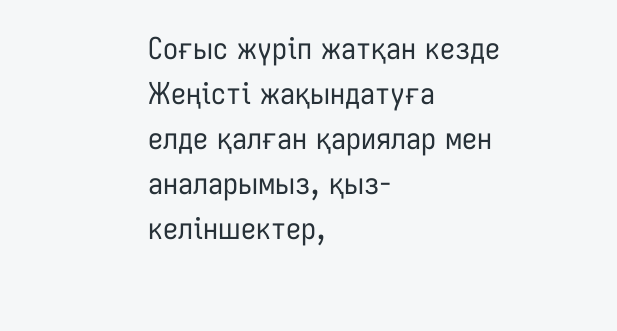Соғыс жүріп жатқан кезде Жеңісті жақындатуға елде қалған қариялар мен аналарымыз, қыз-келіншектер,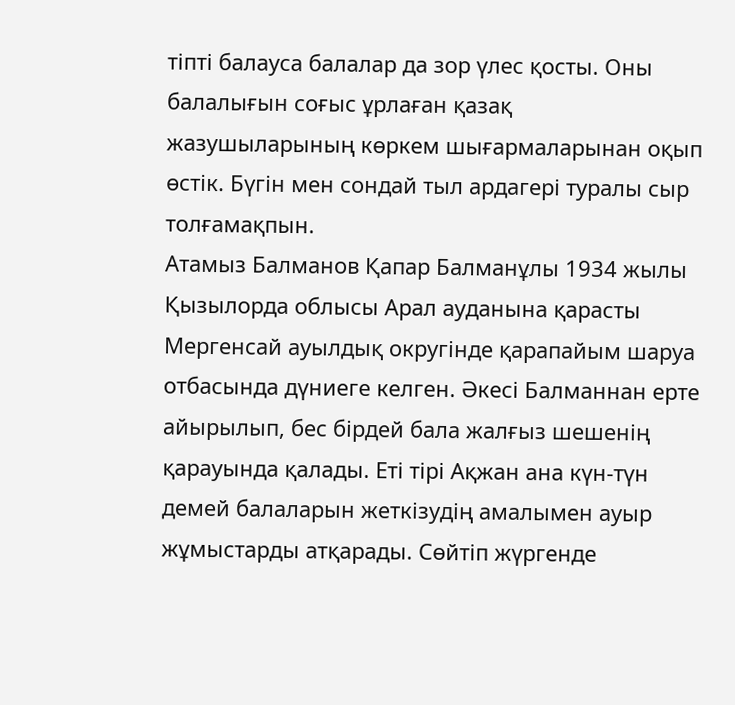тіпті балауса балалар да зор үлес қосты. Оны балалығын соғыс ұрлаған қазақ жазушыларының көркем шығармаларынан оқып өстік. Бүгін мен сондай тыл ардагері туралы сыр толғамақпын.
Атамыз Балманов Қапар Балманұлы 1934 жылы Қызылорда облысы Арал ауданына қарасты Мергенсай ауылдық округінде қарапайым шаруа отбасында дүниеге келген. Әкесі Балманнан ерте айырылып, бес бірдей бала жалғыз шешенің қарауында қалады. Еті тірі Ақжан ана күн-түн демей балаларын жеткізудің амалымен ауыр жұмыстарды атқарады. Сөйтіп жүргенде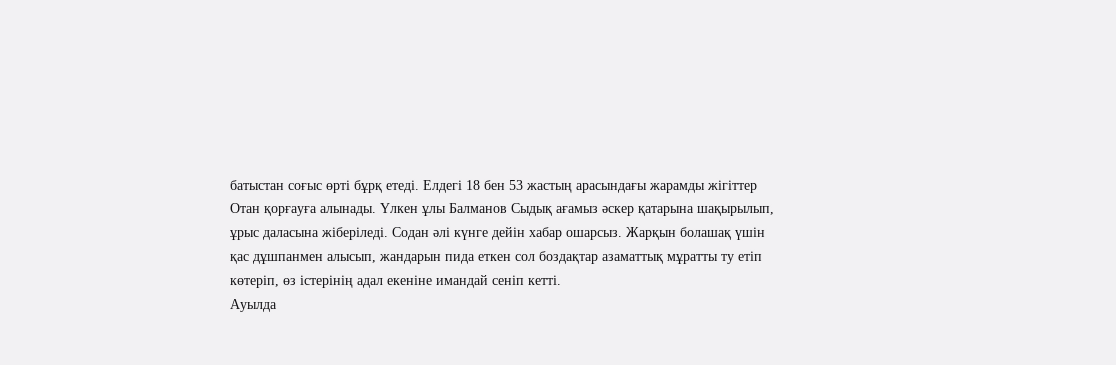батыстан соғыс өрті бұрқ етеді. Елдегі 18 бен 53 жастың арасындағы жарамды жігіттер Отан қорғауға алынады. Үлкен ұлы Балманов Сыдық ағамыз әскер қатарына шақырылып, ұрыс даласына жіберіледі. Содан әлі күнге дейін хабар ошарсыз. Жарқын болашақ үшін қас дұшпанмен алысып, жандарын пида еткен сол боздақтар азаматтық мұратты ту етіп көтеріп, өз істерінің адал екеніне имандай сеніп кетті.
Ауылда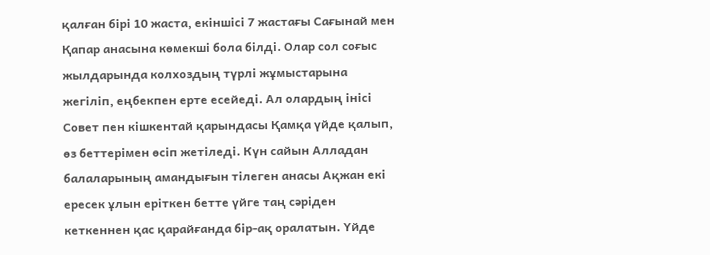қалған бірі 10 жаста, екіншісі 7 жастағы Сағынай мен Қапар анасына көмекші бола білді. Олар сол соғыс жылдарында колхоздың түрлі жұмыстарына жегіліп, еңбекпен ерте есейеді. Ал олардың інісі Совет пен кішкентай қарындасы Қамқа үйде қалып, өз беттерімен өсіп жетіледі. Күн сайын Алладан балаларының амандығын тілеген анасы Ақжан екі ересек ұлын еріткен бетте үйге таң сәріден кеткеннен қас қарайғанда бір-ақ оралатын. Үйде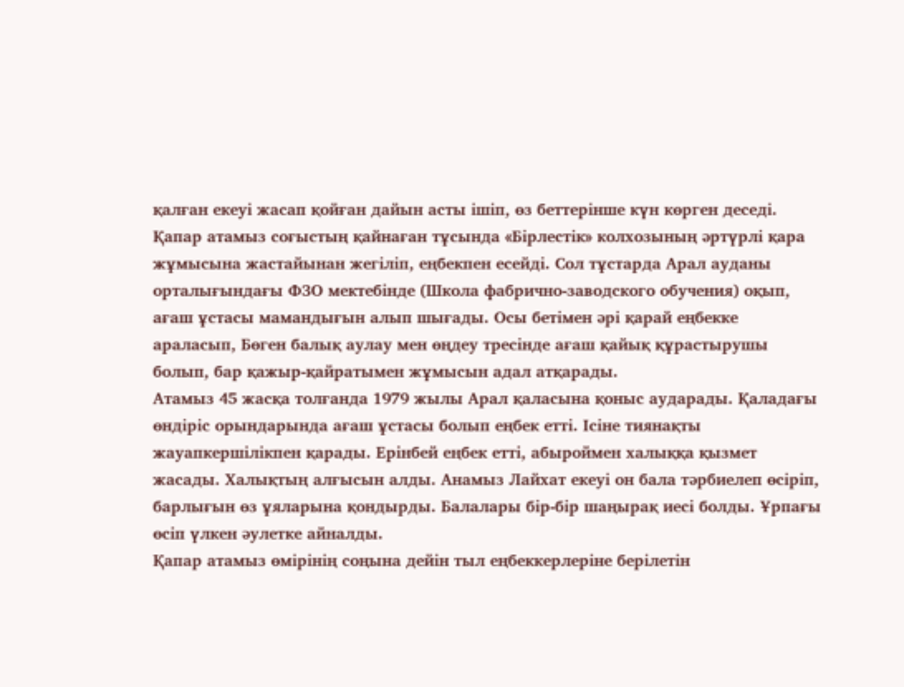қалған екеуі жасап қойған дайын асты ішіп, өз беттерінше күн көрген деседі.
Қапар атамыз соғыстың қайнаған тұсында «Бірлестік» колхозының әртүрлі қара жұмысына жастайынан жегіліп, еңбекпен есейді. Сол тұстарда Арал ауданы орталығындағы ФЗО мектебінде (Школа фабрично-заводского обучения) оқып, ағаш ұстасы мамандығын алып шығады. Осы бетімен әрі қарай еңбекке араласып, Бөген балық аулау мен өңдеу тресінде ағаш қайық құрастырушы болып, бар қажыр-қайратымен жұмысын адал атқарады.
Атамыз 45 жасқа толғанда 1979 жылы Арал қаласына қоныс аударады. Қаладағы өндіріс орындарында ағаш ұстасы болып еңбек етті. Ісіне тиянақты жауапкершілікпен қарады. Ерінбей еңбек етті, абыроймен халыққа қызмет жасады. Халықтың алғысын алды. Анамыз Лайхат екеуі он бала тәрбиелеп өсіріп, барлығын өз ұяларына қондырды. Балалары бір-бір шаңырақ иесі болды. Ұрпағы өсіп үлкен әулетке айналды.
Қапар атамыз өмірінің соңына дейін тыл еңбеккерлеріне берілетін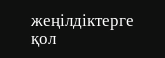жеңілдіктерге қол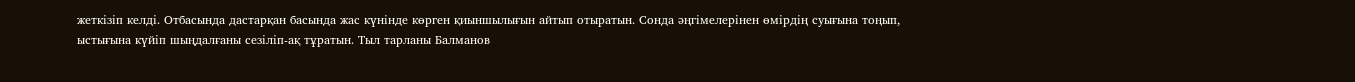жеткізіп келді. Отбасында дастарқан басында жас күнінде көрген қиыншылығын айтып отыратын. Сонда әңгімелерінен өмірдің суығына тоңып, ыстығына күйіп шыңдалғаны сезіліп-ақ тұратын. Тыл тарланы Балманов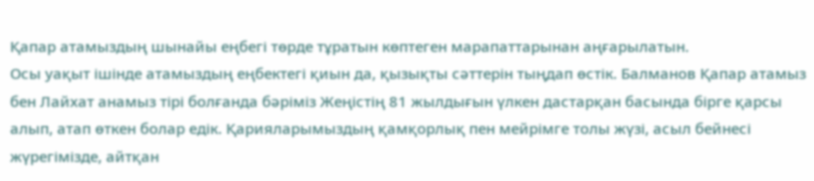Қапар атамыздың шынайы еңбегі төрде тұратын көптеген марапаттарынан аңғарылатын.
Осы уақыт ішінде атамыздың еңбектегі қиын да, қызықты сәттерін тыңдап өстік. Балманов Қапар атамыз бен Лайхат анамыз тірі болғанда бәріміз Жеңістің 81 жылдығын үлкен дастарқан басында бірге қарсы алып, атап өткен болар едік. Қарияларымыздың қамқорлық пен мейрімге толы жүзі, асыл бейнесі жүрегімізде, айтқан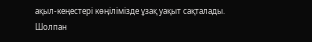ақыл-кеңестері көңілімізде ұзақ уақыт сақталады.
Шолпан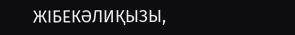ЖІБЕКӘЛИҚЫЗЫ,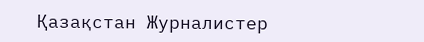Қазақстан Журналистер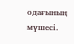одағының мүшесі.